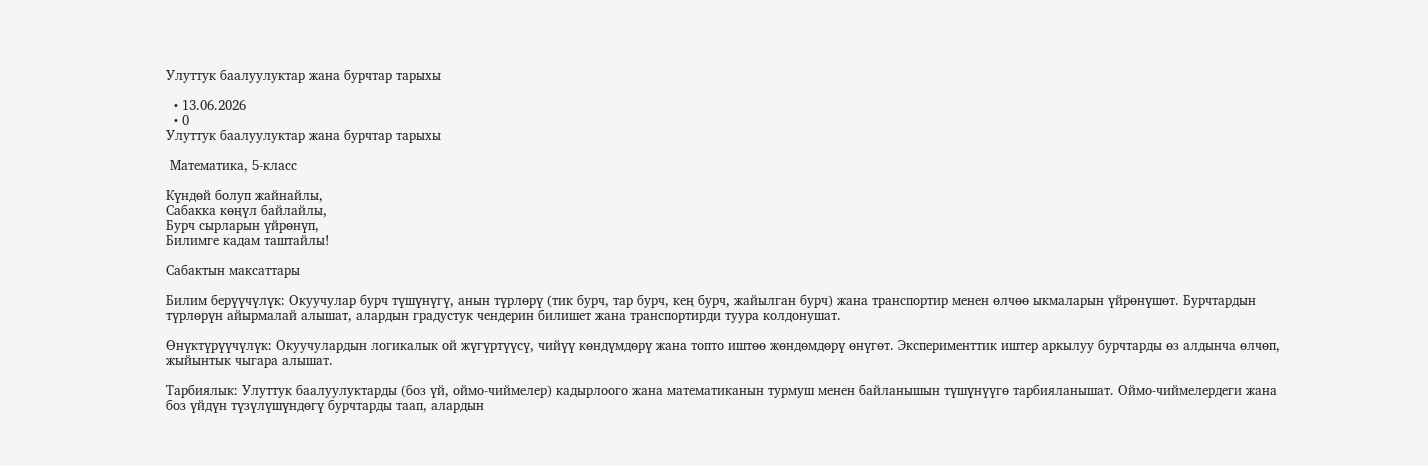Улуттук баалуулуктар жана бурчтар тарыхы

  • 13.06.2026
  • 0
Улуттук баалуулуктар жана бурчтар тарыхы

 Математика, 5-класс

Күндөй болуп жайнайлы,
Сабакка көңүл байлайлы,
Бурч сырларын үйрөнүп,
Билимге кадам таштайлы!

Сабактын максаттары

Билим берүүчүлүк: Окуучулар бурч түшүнүгү, анын түрлөрү (тик бурч, тар бурч, кең бурч, жайылган бурч) жана транспортир менен өлчөө ыкмаларын үйрөнүшөт. Бурчтардын түрлөрүн айырмалай алышат, алардын градустук чендерин билишет жана транспортирди туура колдонушат.

Өнүктүрүүчүлүк: Окуучулардын логикалык ой жүгүртүүсү, чийүү көндүмдөрү жана топто иштөө жөндөмдөрү өнүгөт. Эксперименттик иштер аркылуу бурчтарды өз алдынча өлчөп, жыйынтык чыгара алышат.

Тарбиялык: Улуттук баалуулуктарды (боз үй, оймо-чиймелер) кадырлоого жана математиканын турмуш менен байланышын түшүнүүгө тарбияланышат. Оймо-чиймелердеги жана боз үйдүн түзүлүшүндөгү бурчтарды таап, алардын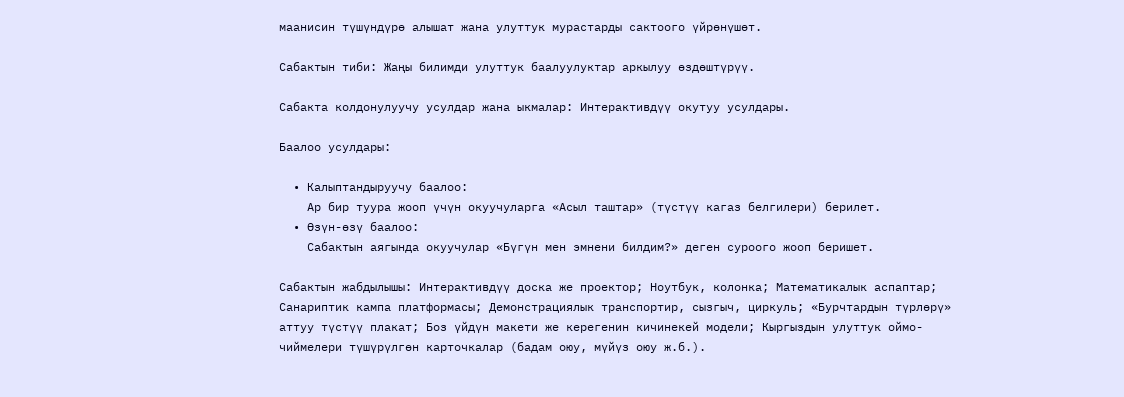маанисин түшүндүрө алышат жана улуттук мурастарды сактоого үйрөнүшөт.

Сабактын тиби: Жаңы билимди улуттук баалуулуктар аркылуу өздөштүрүү.

Сабакта колдонулуучу усулдар жана ыкмалар: Интерактивдүү окутуу усулдары.

Баалоо усулдары:

  • Калыптандыруучу баалоо:
    Ар бир туура жооп үчүн окуучуларга «Асыл таштар» (түстүү кагаз белгилери) берилет.
  • Өзүн-өзү баалоо:
    Сабактын аягында окуучулар «Бүгүн мен эмнени билдим?» деген суроого жооп беришет.

Сабактын жабдылышы: Интерактивдүү доска же проектор; Ноутбук, колонка; Математикалык аспаптар; Санариптик кампа платформасы; Демонстрациялык транспортир, сызгыч, циркуль; «Бурчтардын түрлөрү» аттуу түстүү плакат; Боз үйдүн макети же керегенин кичинекей модели; Кыргыздын улуттук оймо-чиймелери түшүрүлгөн карточкалар (бадам оюу, мүйүз оюу ж.б.).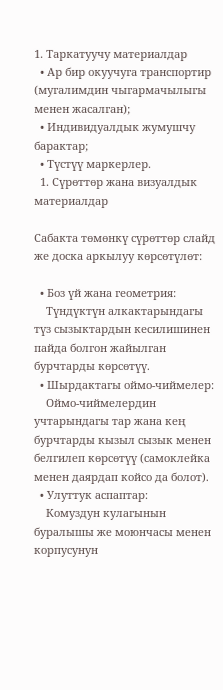1. Таркатуучу материалдар
  • Ар бир окуучуга транспортир (мугалимдин чыгармачылыгы менен жасалган);
  • Индивидуалдык жумушчу барактар;
  • Түстүү маркерлер.
  1. Сүрөттөр жана визуалдык материалдар

Сабакта төмөнкү сүрөттөр слайд же доска аркылуу көрсөтүлөт:

  • Боз үй жана геометрия:
    Түндүктүн алкактарындагы түз сызыктардын кесилишинен пайда болгон жайылган бурчтарды көрсөтүү.
  • Шырдактагы оймо-чиймелер:
    Оймо-чиймелердин учтарындагы тар жана кең бурчтарды кызыл сызык менен белгилеп көрсөтүү (самоклейка менен даярдап койсо да болот).
  • Улуттук аспаптар:
    Комуздун кулагынын буралышы же моюнчасы менен корпусунун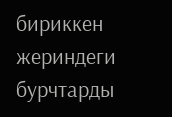бириккен жериндеги бурчтарды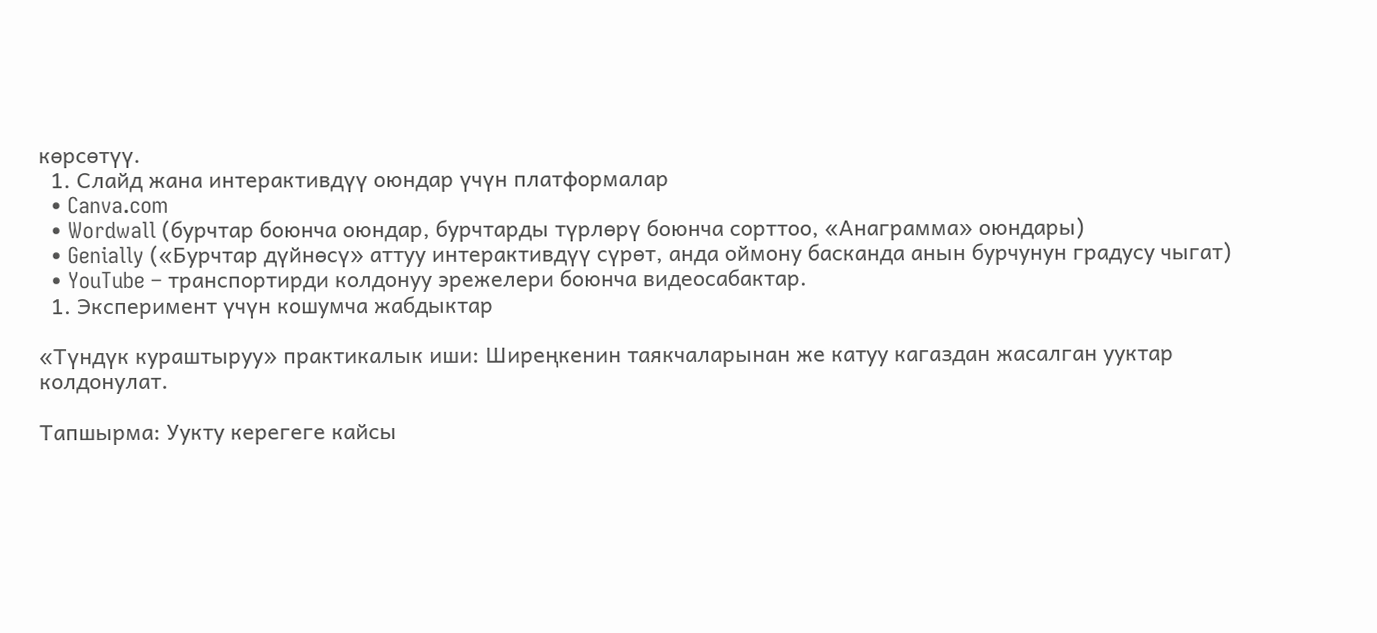көрсөтүү.
  1. Слайд жана интерактивдүү оюндар үчүн платформалар
  • Canva.com
  • Wordwall (бурчтар боюнча оюндар, бурчтарды түрлөрү боюнча сорттоо, «Анаграмма» оюндары)
  • Genially («Бурчтар дүйнөсү» аттуу интерактивдүү сүрөт, анда оймону басканда анын бурчунун градусу чыгат)
  • YouTube – транспортирди колдонуу эрежелери боюнча видеосабактар.
  1. Эксперимент үчүн кошумча жабдыктар

«Түндүк кураштыруу» практикалык иши: Ширеңкенин таякчаларынан же катуу кагаздан жасалган ууктар колдонулат.

Тапшырма: Уукту керегеге кайсы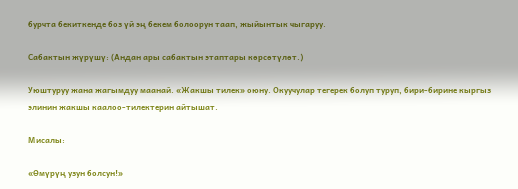бурчта бекиткенде боз үй эң бекем болоорун таап, жыйынтык чыгаруу.

Сабактын жүрүшү: (Андан ары сабактын этаптары көрсөтүлөт.)

Уюштуруу жана жагымдуу маанай. «Жакшы тилек» оюну. Окуучулар тегерек болуп туруп, бири-бирине кыргыз элинин жакшы каалоо-тилектерин айтышат.

Мисалы:

«Өмүрүң узун болсун!»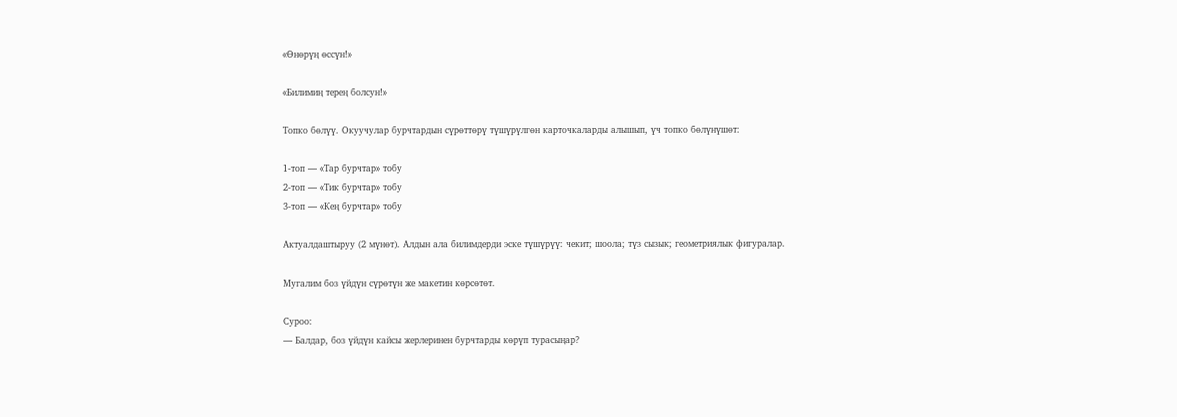«Өнөрүң өссүн!»

«Билимиң терең болсун!»

Топко бөлүү. Окуучулар бурчтардын сүрөттөрү түшүрүлгөн карточкаларды алышып, үч топко бөлүнүшөт:

1-топ — «Тар бурчтар» тобу
2-топ — «Тик бурчтар» тобу
3-топ — «Кең бурчтар» тобу

Актуалдаштыруу (2 мүнөт). Алдын ала билимдерди эске түшүрүү: чекит; шоола; түз сызык; геометриялык фигуралар.

Мугалим боз үйдүн сүрөтүн же макетин көрсөтөт.

Суроо:
— Балдар, боз үйдүн кайсы жерлеринен бурчтарды көрүп турасыңар?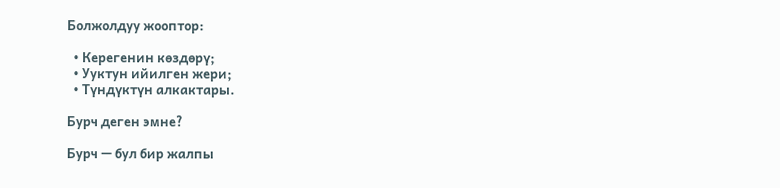Болжолдуу жооптор:

  • Керегенин көздөрү;
  • Ууктун ийилген жери;
  • Түндүктүн алкактары.

Бурч деген эмне?

Бурч — бул бир жалпы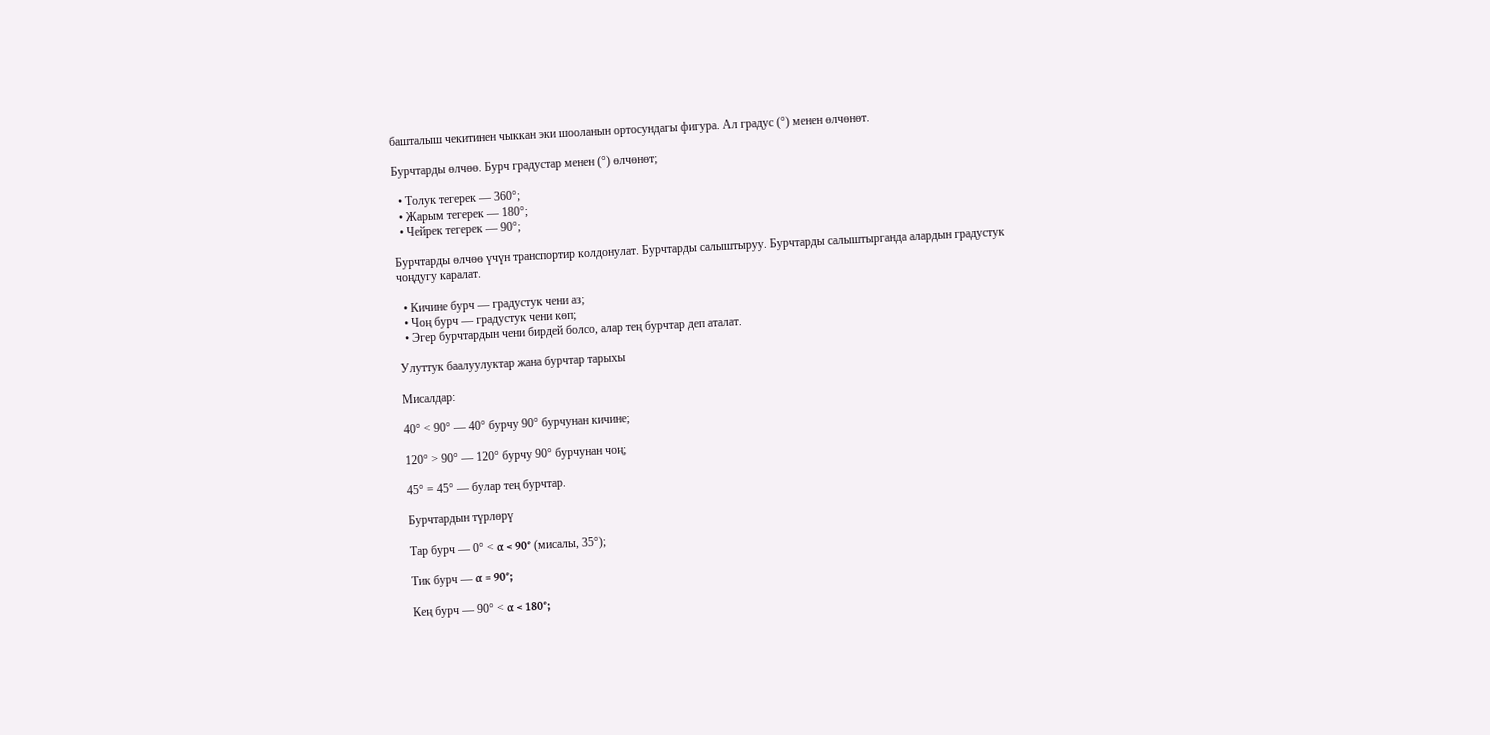башталыш чекитинен чыккан эки шооланын ортосундагы фигура. Ал градус (°) менен өлчөнөт.

Бурчтарды өлчөө. Бурч градустар менен (°) өлчөнөт;

  • Толук тегерек — 360°;
  • Жарым тегерек — 180°;
  • Чейрек тегерек — 90°;

Бурчтарды өлчөө үчүн транспортир колдонулат. Бурчтарды салыштыруу. Бурчтарды салыштырганда алардын градустук чоңдугу каралат.

  • Кичине бурч — градустук чени аз;
  • Чоң бурч — градустук чени көп;
  • Эгер бурчтардын чени бирдей болсо, алар тең бурчтар деп аталат.

Улуттук баалуулуктар жана бурчтар тарыхы

Мисалдар:

40° < 90° — 40° бурчу 90° бурчунан кичине;

120° > 90° — 120° бурчу 90° бурчунан чоң;

45° = 45° — булар тең бурчтар.

Бурчтардын түрлөрү

Тар бурч — 0° < α < 90° (мисалы, 35°);

Тик бурч — α = 90°;

Кең бурч — 90° < α < 180°;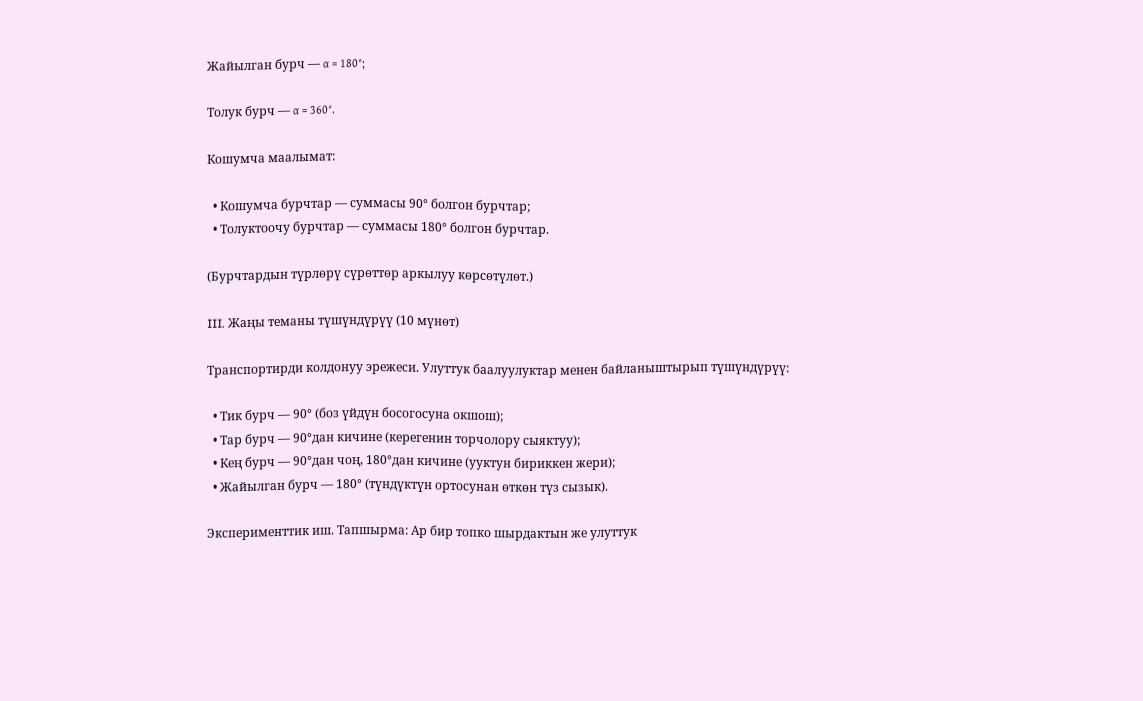Жайылган бурч — α = 180°;

Толук бурч — α = 360°.

Кошумча маалымат:

  • Кошумча бурчтар — суммасы 90° болгон бурчтар;
  • Толуктоочу бурчтар — суммасы 180° болгон бурчтар.

(Бурчтардын түрлөрү сүрөттөр аркылуу көрсөтүлөт.)

III. Жаңы теманы түшүндүрүү (10 мүнөт)

Транспортирди колдонуу эрежеси. Улуттук баалуулуктар менен байланыштырып түшүндүрүү:

  • Тик бурч — 90° (боз үйдүн босогосуна окшош);
  • Тар бурч — 90°дан кичине (керегенин торчолору сыяктуу);
  • Кең бурч — 90°дан чоң, 180°дан кичине (ууктун бириккен жери);
  • Жайылган бурч — 180° (түндүктүн ортосунан өткөн түз сызык).

Эксперименттик иш. Тапшырма: Ар бир топко шырдактын же улуттук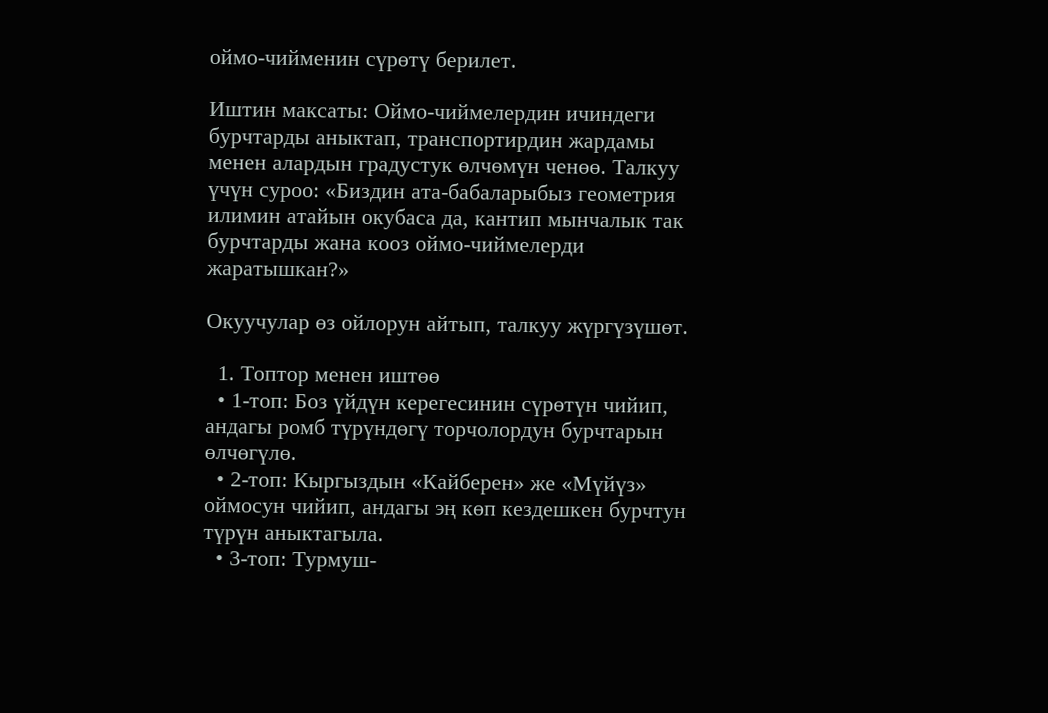оймо-чийменин сүрөтү берилет.

Иштин максаты: Оймо-чиймелердин ичиндеги бурчтарды аныктап, транспортирдин жардамы менен алардын градустук өлчөмүн ченөө. Талкуу үчүн суроо: «Биздин ата-бабаларыбыз геометрия илимин атайын окубаса да, кантип мынчалык так бурчтарды жана кооз оймо-чиймелерди жаратышкан?»

Окуучулар өз ойлорун айтып, талкуу жүргүзүшөт.

  1. Топтор менен иштөө
  • 1-топ: Боз үйдүн керегесинин сүрөтүн чийип, андагы ромб түрүндөгү торчолордун бурчтарын өлчөгүлө.
  • 2-топ: Кыргыздын «Кайберен» же «Мүйүз» оймосун чийип, андагы эң көп кездешкен бурчтун түрүн аныктагыла.
  • 3-топ: Турмуш-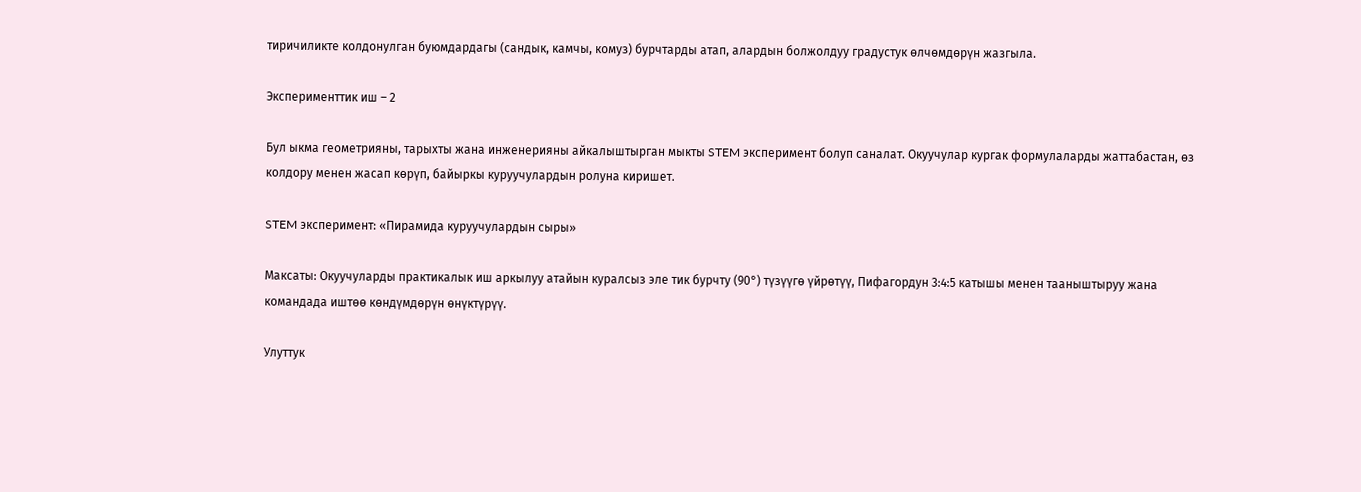тиричиликте колдонулган буюмдардагы (сандык, камчы, комуз) бурчтарды атап, алардын болжолдуу градустук өлчөмдөрүн жазгыла.

Эксперименттик иш – 2

Бул ыкма геометрияны, тарыхты жана инженерияны айкалыштырган мыкты STEM эксперимент болуп саналат. Окуучулар кургак формулаларды жаттабастан, өз колдору менен жасап көрүп, байыркы куруучулардын ролуна киришет.

STEM эксперимент: «Пирамида куруучулардын сыры»

Максаты: Окуучуларды практикалык иш аркылуу атайын куралсыз эле тик бурчту (90°) түзүүгө үйрөтүү, Пифагордун 3:4:5 катышы менен тааныштыруу жана командада иштөө көндүмдөрүн өнүктүрүү.

Улуттук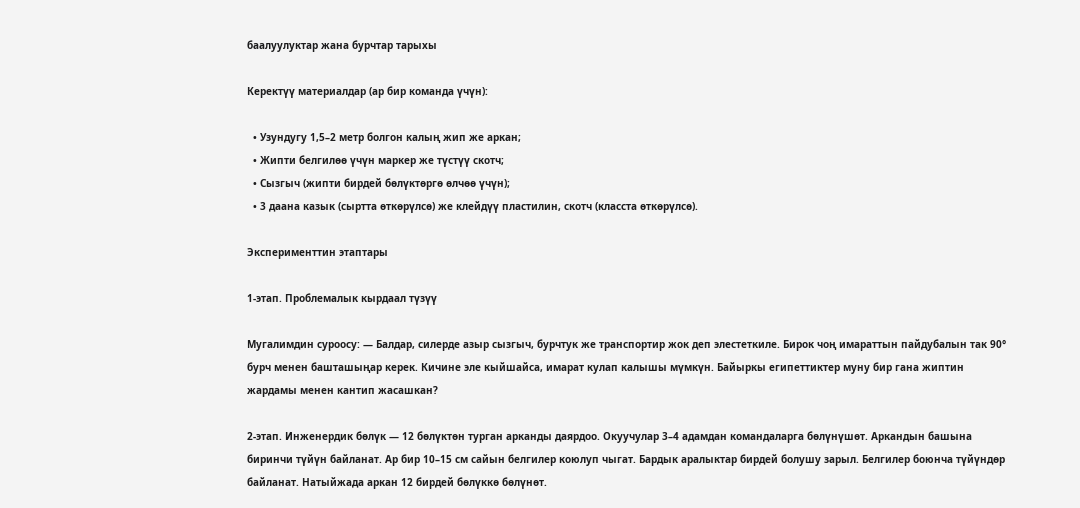баалуулуктар жана бурчтар тарыхы

Керектүү материалдар (ар бир команда үчүн):

  • Узундугу 1,5–2 метр болгон калың жип же аркан;
  • Жипти белгилөө үчүн маркер же түстүү скотч;
  • Сызгыч (жипти бирдей бөлүктөргө өлчөө үчүн);
  • 3 даана казык (сыртта өткөрүлсө) же клейдүү пластилин, скотч (класста өткөрүлсө).

Эксперименттин этаптары

1-этап. Проблемалык кырдаал түзүү

Мугалимдин суроосу: — Балдар, силерде азыр сызгыч, бурчтук же транспортир жок деп элестеткиле. Бирок чоң имараттын пайдубалын так 90° бурч менен башташыңар керек. Кичине эле кыйшайса, имарат кулап калышы мүмкүн. Байыркы египеттиктер муну бир гана жиптин жардамы менен кантип жасашкан?

2-этап. Инженердик бөлүк — 12 бөлүктөн турган арканды даярдоо. Окуучулар 3–4 адамдан командаларга бөлүнүшөт. Аркандын башына биринчи түйүн байланат. Ар бир 10–15 см сайын белгилер коюлуп чыгат. Бардык аралыктар бирдей болушу зарыл. Белгилер боюнча түйүндөр байланат. Натыйжада аркан 12 бирдей бөлүккө бөлүнөт.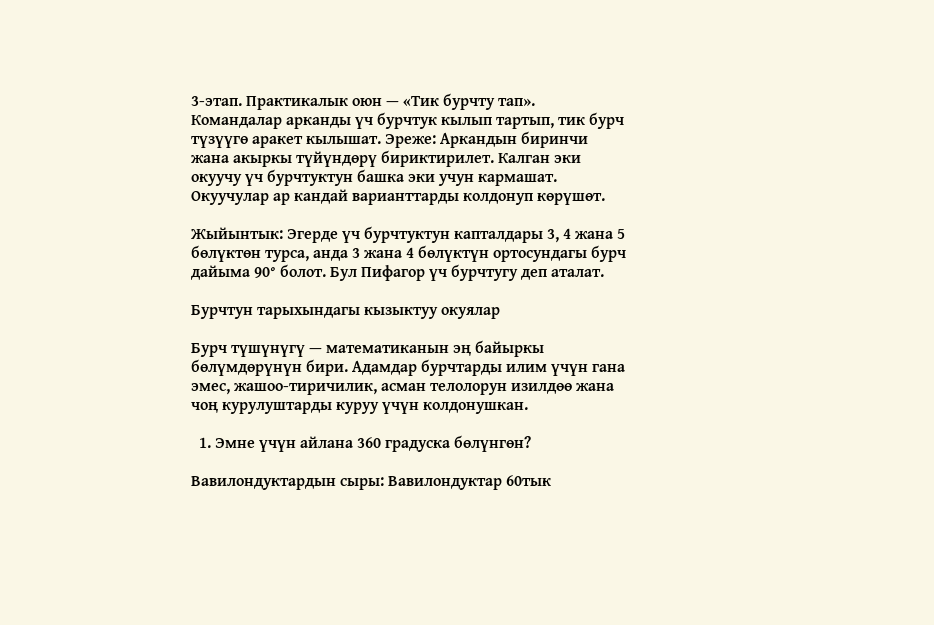3-этап. Практикалык оюн — «Тик бурчту тап». Командалар арканды үч бурчтук кылып тартып, тик бурч түзүүгө аракет кылышат. Эреже: Аркандын биринчи жана акыркы түйүндөрү бириктирилет. Калган эки окуучу үч бурчтуктун башка эки учун кармашат. Окуучулар ар кандай варианттарды колдонуп көрүшөт.

Жыйынтык: Эгерде үч бурчтуктун капталдары 3, 4 жана 5 бөлүктөн турса, анда 3 жана 4 бөлүктүн ортосундагы бурч дайыма 90° болот. Бул Пифагор үч бурчтугу деп аталат.

Бурчтун тарыхындагы кызыктуу окуялар

Бурч түшүнүгү — математиканын эң байыркы бөлүмдөрүнүн бири. Адамдар бурчтарды илим үчүн гана эмес, жашоо-тиричилик, асман телолорун изилдөө жана чоң курулуштарды куруу үчүн колдонушкан.

  1. Эмне үчүн айлана 360 градуска бөлүнгөн?

Вавилондуктардын сыры: Вавилондуктар 60тык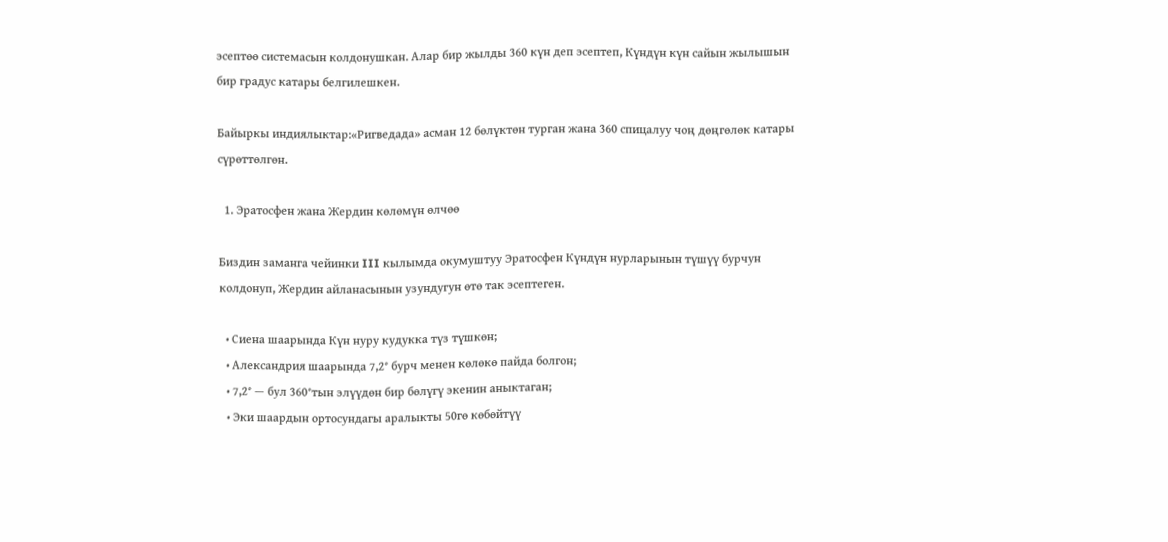эсептөө системасын колдонушкан. Алар бир жылды 360 күн деп эсептеп, Күндүн күн сайын жылышын бир градус катары белгилешкен.

Байыркы индиялыктар:«Ригведада» асман 12 бөлүктөн турган жана 360 спицалуу чоң дөңгөлөк катары сүрөттөлгөн.

  1. Эратосфен жана Жердин көлөмүн өлчөө

Биздин заманга чейинки III кылымда окумуштуу Эратосфен Күндүн нурларынын түшүү бурчун колдонуп, Жердин айланасынын узундугун өтө так эсептеген.

  • Сиена шаарында Күн нуру кудукка түз түшкөн;
  • Александрия шаарында 7,2° бурч менен көлөкө пайда болгон;
  • 7,2° — бул 360°тын элүүдөн бир бөлүгү экенин аныктаган;
  • Эки шаардын ортосундагы аралыкты 50гө көбөйтүү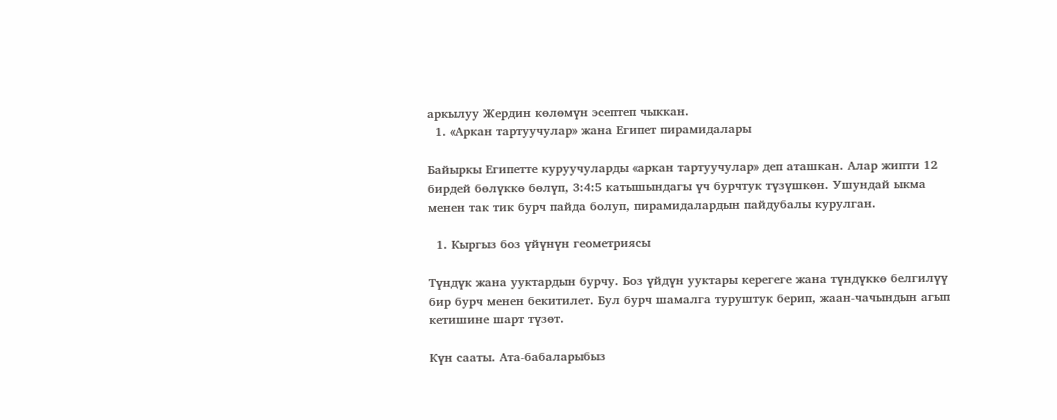аркылуу Жердин көлөмүн эсептеп чыккан.
  1. «Аркан тартуучулар» жана Египет пирамидалары

Байыркы Египетте куруучуларды «аркан тартуучулар» деп аташкан. Алар жипти 12 бирдей бөлүккө бөлүп, 3:4:5 катышындагы үч бурчтук түзүшкөн. Ушундай ыкма менен так тик бурч пайда болуп, пирамидалардын пайдубалы курулган.

  1. Кыргыз боз үйүнүн геометриясы

Түндүк жана ууктардын бурчу. Боз үйдүн ууктары керегеге жана түндүккө белгилүү бир бурч менен бекитилет. Бул бурч шамалга туруштук берип, жаан-чачындын агып кетишине шарт түзөт.

Күн сааты. Ата-бабаларыбыз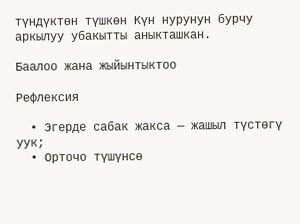түндүктөн түшкөн Күн нурунун бурчу аркылуу убакытты аныкташкан.

Баалоо жана жыйынтыктоо

Рефлексия

  • Эгерде сабак жакса — жашыл түстөгү уук;
  • Орточо түшүнсө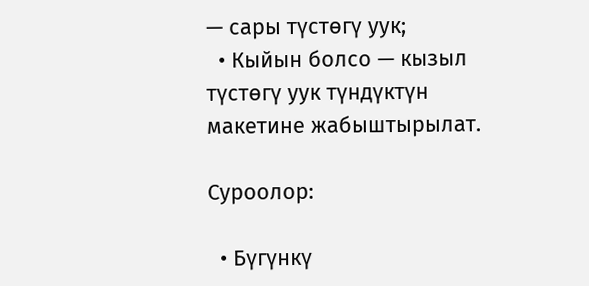— сары түстөгү уук;
  • Кыйын болсо — кызыл түстөгү уук түндүктүн макетине жабыштырылат.

Суроолор:

  • Бүгүнкү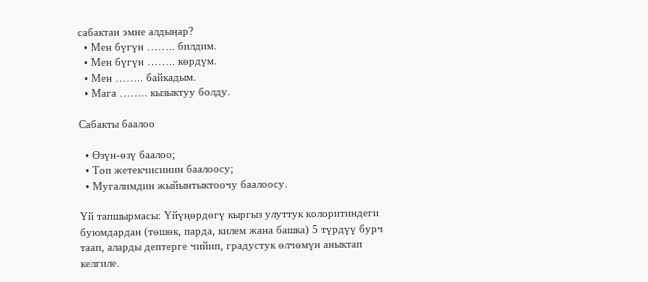сабактан эмне алдыӊар?
  • Мен бүгүн …….. билдим.
  • Мен бүгүн …….. көрдүм.
  • Мен …….. байкадым.
  • Мага …….. кызыктуу болду.

Сабакты баалоо

  • Өзүн-өзү баалоо;
  • Топ жетекчисинин баалоосу;
  • Мугалимдин жыйынтыктоочу баалоосу.

Үй тапшырмасы: Үйүңөрдөгү кыргыз улуттук колоритиндеги буюмдардан (төшөк, парда, килем жана башка) 5 түрдүү бурч таап, аларды дептерге чийип, градустук өлчөмүн аныктап келгиле.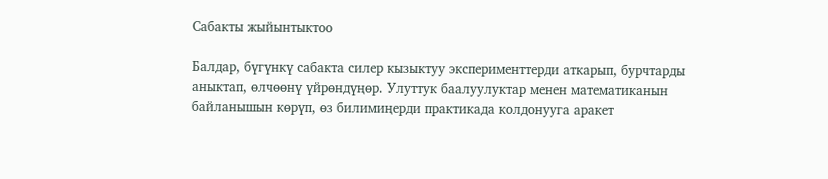Сабакты жыйынтыктоо

Балдар, бүгүнкү сабакта силер кызыктуу эксперименттерди аткарып, бурчтарды аныктап, өлчөөнү үйрөндүңөр. Улуттук баалуулуктар менен математиканын байланышын көрүп, өз билимиңерди практикада колдонууга аракет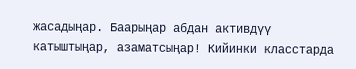жасадыңар. Баарыңар абдан активдүү катыштыңар, азаматсыңар! Кийинки класстарда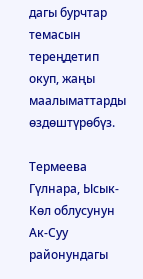дагы бурчтар темасын тереңдетип окуп, жаңы маалыматтарды өздөштүрөбүз.

Термеева Гүлнара, Ысык-Көл облусунун Ак-Суу районундагы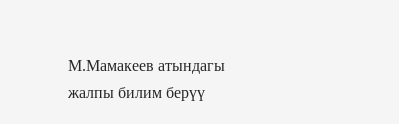М.Мамакеев атындагы жалпы билим берүү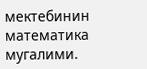мектебинин математика мугалими.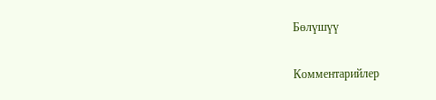Бөлүшүү

Комментарийлер